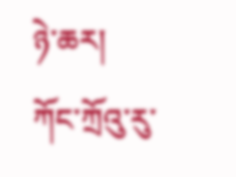ཉེ་ཆར། ཀོང་ཀྲོའུ་རུ་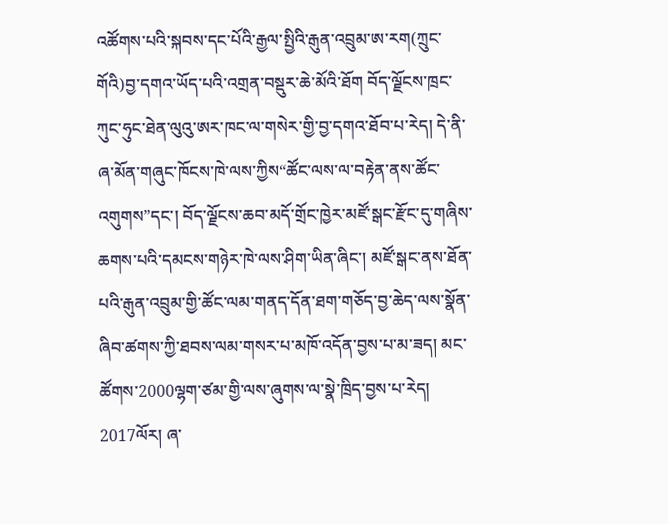འཚོགས་པའི་སྐབས་དང་པོའི་རྒྱལ་སྤྱིའི་རྒུན་འབྲུམ་ཨ་རག(ཀྲུང་གོའི)བྱ་དགའ་ཡོད་པའི་འགྲན་བསྡུར་ཆེ་མོའི་ཐོག བོད་ལྗོངས་ཁྲང་ཀུང་ཧུང་ཐེན་ལུའུ་ཨར་ཁང་ལ་གསེར་གྱི་བྱ་དགའ་ཐོབ་པ་རེད། དེ་ནི་ཞ་མོན་གཞུང་ཁོངས་ཁེ་ལས་ཀྱིས“ཚོང་ལས་ལ་བརྟེན་ནས་ཚོང་འགུགས”དང་། བོད་ལྗོངས་ཆབ་མདོ་གྲོང་ཁྱེར་མཛོ་སྒང་རྫོང་དུ་གཞིས་ཆགས་པའི་དམངས་གཉེར་ཁེ་ལས་ཤིག་ཡིན་ཞིང་། མཛོ་སྒང་ནས་ཐོན་པའི་རྒུན་འབྲུམ་གྱི་ཚོང་ལམ་གནད་དོན་ཐག་གཅོད་བྱ་ཆེད་ལས་སྣོན་ཞིབ་ཚགས་ཀྱི་ཐབས་ལམ་གསར་པ་མཁོ་འདོན་བྱས་པ་མ་ཟད། མང་ཚོགས་2000ལྷག་ཙམ་གྱི་ལས་ཞུགས་ལ་སྣེ་ཁྲིད་བྱས་པ་རེད།
2017ལོར། ཞ་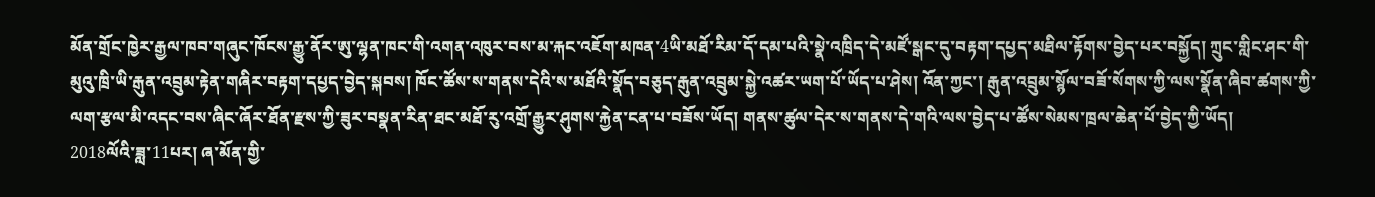མོན་གྲོང་ཁྱེར་རྒྱལ་ཁབ་གཞུང་ཁོངས་རྒྱུ་ནོར་ཨུ་ལྷན་ཁང་གི་འགན་འཁུར་བས་མ་རྐང་འཇོག་མཁན་4ཡི་མཐོ་རིམ་དོ་དམ་པའི་སྣེ་འཁྲིད་དེ་མཛོ་སྒང་དུ་བརྟག་དཔྱད་མཐིལ་རྟོགས་བྱེད་པར་བསྐྱོད། ཀྲུང་གླིང་ཤང་གི་མུའུ་ཁྲི་ཡི་རྒུན་འབྲུམ་རྟེན་གཞིར་བརྟག་དཔྱད་བྱེད་སྐབས། ཁོང་ཚོས་ས་གནས་དེའི་ས་མཐོའི་སྣོད་བཅུད་རྒུན་འབྲུམ་སྐྱེ་འཚར་ཡག་པོ་ཡོད་པ་ཤེས། འོན་ཀྱང་། རྒུན་འབྲུམ་སྙོལ་བཟོ་སོགས་ཀྱི་ལས་སྣོན་ཞིབ་ཚགས་ཀྱི་ལག་རྩལ་མི་འདང་བས་ཞིང་ཞོར་ཐོན་རྫས་ཀྱི་ཟུར་བསྣན་རིན་ཐང་མཐོ་རུ་འགྲོ་རྒྱུར་ཤུགས་རྐྱེན་ངན་པ་བཟོས་ཡོད། གནས་ཚུལ་དེར་ས་གནས་དེ་གའི་ལས་བྱེད་པ་ཚོས་སེམས་ཁྲལ་ཆེན་པོ་བྱེད་ཀྱི་ཡོད།
2018ལོའི་ཟླ་11པར། ཞ་མོན་གྱི་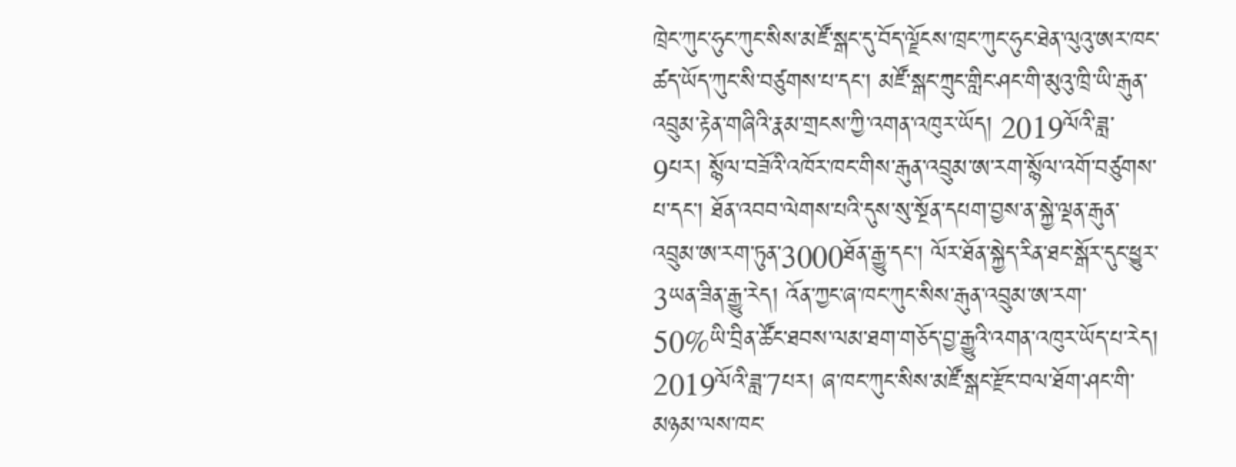ཁྲེང་ཀུང་ཧུང་ཀུང་སིས་མཛོ་སྒང་དུ་བོད་ལྗོངས་ཁྲང་ཀུང་ཧུང་ཐེན་ལུའུ་ཨར་ཁང་ཚད་ཡོད་ཀུང་སི་བཙུགས་པ་དང་། མཛོ་སྒང་ཀྲུང་གླིང་ཤང་གི་མུའུ་ཁྲི་ཡི་རྒུན་འབྲུམ་རྟེན་གཞིའི་རྣམ་གྲངས་ཀྱི་འགན་འཁུར་ཡོད། 2019ལོའི་ཟླ་9པར། སྙོལ་བཟོའི་འཁོར་ཁང་གིས་རྒུན་འབྲུམ་ཨ་རག་སྙོལ་འགོ་བཙུགས་པ་དང་། ཐོན་འབབ་ལེགས་པའི་དུས་སུ་སྔོན་དཔག་བྱས་ན་སྐྱེ་ལྡན་རྒུན་འབྲུམ་ཨ་རག་ཏུན་3000ཐོན་རྒྱུ་དང་། ལོར་ཐོན་སྐྱེད་རིན་ཐང་སྒོར་དུང་ཕྱུར་3ཡན་ཟིན་རྒྱུ་རེད། འོན་ཀྱང་ཞ་ཁང་ཀུང་སིས་རྒུན་འབྲུམ་ཨ་རག་50%ཡི་བྲིན་ཚོང་ཐབས་ལམ་ཐག་གཅོད་བྱ་རྒྱུའི་འགན་འཁུར་ཡོད་པ་རེད།
2019ལོའི་ཟླ་7པར། ཞ་ཁང་ཀུང་སིས་མཛོ་སྒང་རྫོང་བལ་ཐོག་ཤང་གི་མཉམ་ལས་ཁང་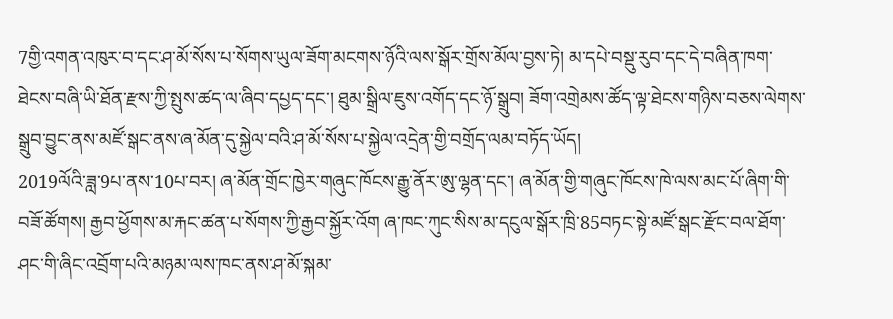7གྱི་འགན་འཁུར་བ་དང་ཤ་མོ་སོས་པ་སོགས་ཡུལ་ཟོག་མངགས་ཉོའི་ལས་སྒོར་གྲོས་མོལ་བྱས་ཏེ། མ་དཔེ་བསྡུ་རུབ་དང་དེ་བཞིན་ཁག་ཐེངས་བཞི་ཡི་ཐོན་རྫས་ཀྱི་སྤུས་ཚད་ལ་ཞིབ་དཔྱད་དང་། ཐུམ་སྒྲིལ་ཇུས་འགོད་དང་ཉོ་སྒྲུབ། ཟོག་འགྲེམས་ཚོད་ལྟ་ཐེངས་གཉིས་བཅས་ལེགས་སྒྲུབ་བྱུང་ནས་མཛོ་སྒང་ནས་ཞ་མོན་དུ་སྐྱེལ་བའི་ཤ་མོ་སོས་པ་སྐྱེལ་འདྲེན་གྱི་བགྲོད་ལམ་བཏོད་ཡོད།
2019ལོའི་ཟླ་9པ་ནས་10པ་བར། ཞ་མོན་གྲོང་ཁྱེར་གཞུང་ཁོངས་རྒྱུ་ནོར་ཨུ་ལྷན་དང་། ཞ་མོན་གྱི་གཞུང་ཁོངས་ཁེ་ལས་མང་པོ་ཞིག་གི་བཟོ་ཚོགས། རྒྱབ་ཕྱོགས་མ་རྐང་ཚན་པ་སོགས་ཀྱི་རྒྱབ་སྐྱོར་འོག ཞ་ཁང་ཀུང་སིས་མ་དངུལ་སྒོར་ཁྲི་85བཏང་སྟེ་མཛོ་སྒང་རྫོང་བལ་ཐོག་ཤང་གི་ཞིང་འབྲོག་པའི་མཉམ་ལས་ཁང་ནས་ཤ་མོ་སྐམ་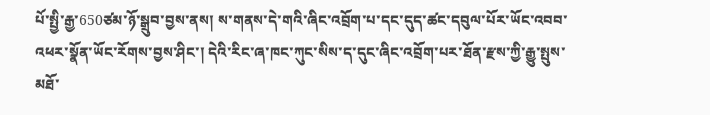པོ་སྤྱི་རྒྱ་650ཙམ་ཉོ་སྒྲུབ་བྱས་ནས། ས་གནས་དེ་གའི་ཞིང་འབྲོག་པ་དང་དུད་ཚང་དབུལ་པོར་ཡོང་འབབ་འཕར་སྣོན་ཡོང་རོགས་བྱས་ཤིང་། དེའི་རིང་ཞ་ཁང་ཀུང་སིས་ད་དུང་ཞིང་འབྲོག་པར་ཐོན་རྫས་ཀྱི་རྒྱུ་སྤུས་མཐོ་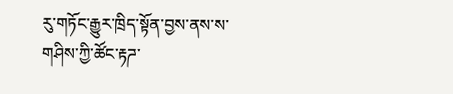རུ་གཏོང་རྒྱུར་ཁྲིད་སྟོན་བྱས་ནས་ས་གཤིས་ཀྱི་ཚོང་རྟཌ་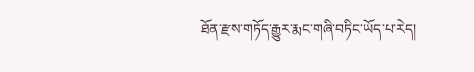ཐོན་རྫས་གཏོད་རྒྱུར་རྨང་གཞི་བཏིང་ཡོད་པ་རེད།